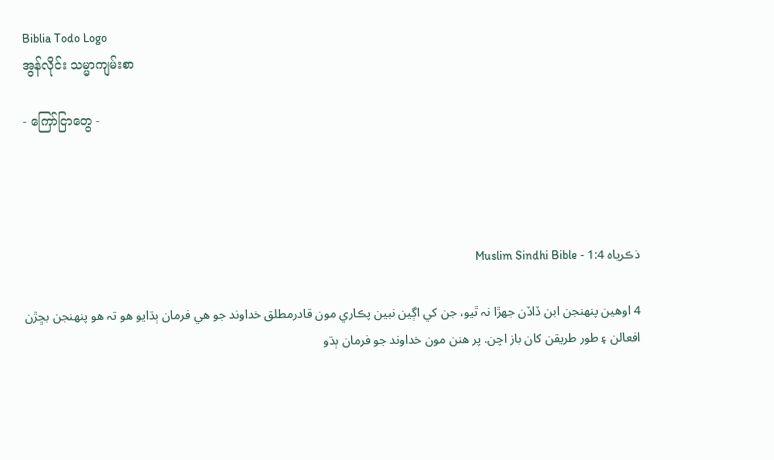Biblia Todo Logo
အွန်လိုင်း သမ္မာကျမ်းစာ

- ကြော်ငြာတွေ -




ذڪرياہ 1:4 - Muslim Sindhi Bible

4 اوهين پنهنجن ابن ڏاڏن جهڙا نہ ٿيو، جن کي اڳين نبين پڪاري مون قادر‌مطلق خداوند جو هي فرمان ٻڌايو هو تہ هو پنهنجن بڇڙن افعالن ۽ طور طريقن کان باز اچن. پر هنن مون خداوند جو فرمان ٻڌو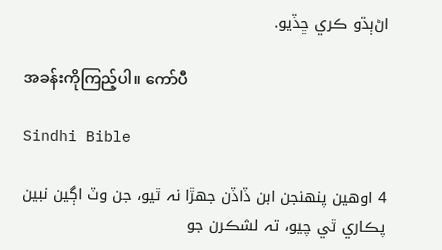اڻ‌ٻڌو ڪري ڇڏيو.

အခန်းကိုကြည့်ပါ။ ကော်ပီ

Sindhi Bible

4 اوهين پنهنجن ابن ڏاڏن جهڙا نہ ٿيو، جن وٽ اڳين نبين پڪاري ٿي چيو، تہ لشڪرن جو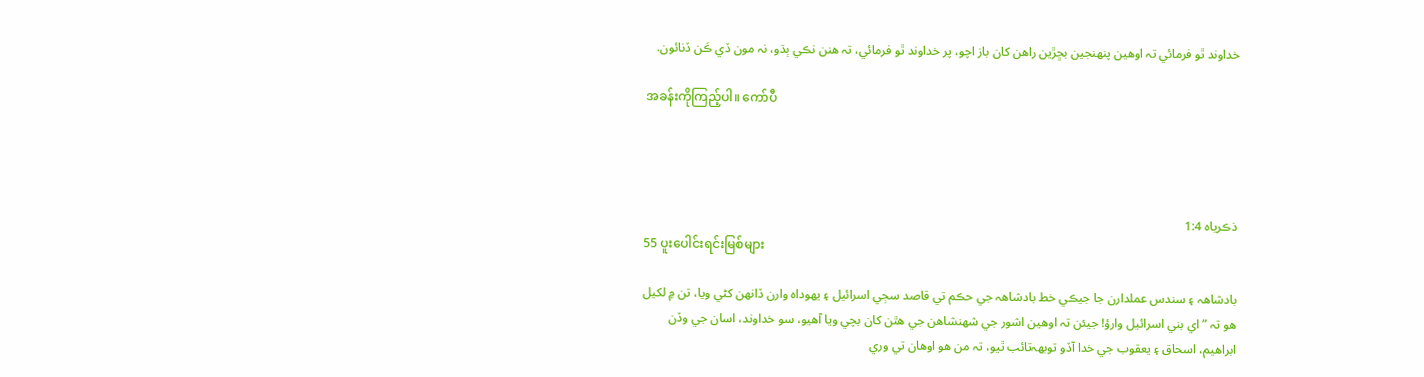خداوند ٿو فرمائي تہ اوهين پنهنجين بڇڙين راهن کان باز اچو، پر خداوند ٿو فرمائي، تہ هنن نڪي ٻڌو، نہ مون ڏي ڪَن ڏنائون.

အခန်းကိုကြည့်ပါ။ ကော်ပီ




ذڪرياہ 1:4
55 ပူးပေါင်းရင်းမြစ်များ

بادشاهہ ۽ سندس عملدارن جا جيڪي خط بادشاهہ جي حڪم تي قاصد سڄي اسرائيل ۽ يهوداہ وارن ڏانهن کڻي ويا، تن ۾ لکيل هو تہ ”اي بني اسرائيل وارؤ! جيئن تہ اوهين اشور جي شهنشاهن جي هٿن کان بچي ويا آهيو، سو خداوند، اسان جي وڏن ابراهيم، اسحاق ۽ يعقوب جي خدا آڏو توبهہ‌تائب ٿيو، تہ من هو اوهان تي وري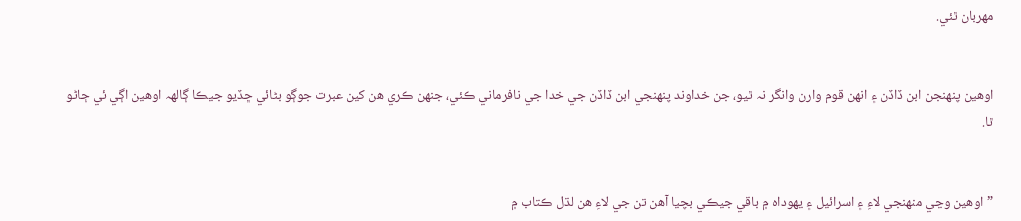مهربان ٿئي.


اوهين پنهنجن ابن ڏاڏن ۽ انهن قوم وارن وانگر نہ ٿيو، جن خداوند پنهنجي ابن ڏاڏن جي خدا جي نافرماني ڪئي، جنهن ڪري هن کين عبرت جوڳو بڻائي ڇڏيو جيڪا ڳالهہ اوهين اڳي ئي ڄاڻو ٿا.


”اوهين وڃي منهنجي لاءِ ۽ اسرائيل ۽ يهوداہ ۾ باقي جيڪي بچيا آهن تن جي لاءِ هن لڌل ڪتاب ۾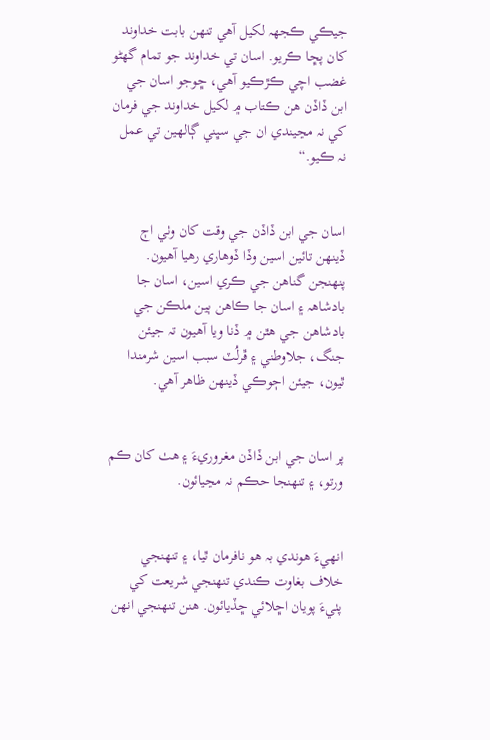جيڪي ڪجھہ لکيل آهي تنهن بابت خداوند کان پڇا ڪريو. اسان تي خداوند جو تمام گھڻو غضب اچي ڪڙڪيو آهي، ڇوجو اسان جي ابن ڏاڏن هن ڪتاب ۾ لکيل خداوند جي فرمان کي نہ مڃيندي ان جي سڀني ڳالهين تي عمل نہ ڪيو.“


اسان جي ابن ڏاڏن جي وقت کان وٺي اڄ ڏينهن تائين اسين وڏا ڏوهاري رهيا آهيون. پنهنجن گناهن جي ڪري اسين، اسان جا بادشاهہ ۽ اسان جا ڪاهن ٻين ملڪن جي بادشاهن جي هٿن ۾ ڏنا ويا آهيون تہ جيئن جنگ، جلاوطني ۽ ڦرلُٽ سبب اسين شرمندا ٿيون، جيئن اڄوڪي ڏينهن ظاهر آهي.


پر اسان جي ابن ڏاڏن مغروريءَ ۽ هٺ کان ڪم ورتو، ۽ تنهنجا حڪم نہ مڃيائون.


انهيءَ هوندي بہ هو نافرمان ٿيا، ۽ تنهنجي خلاف بغاوت ڪندي تنهنجي شريعت کي پٺيءَ پويان اڇلائي ڇڏيائون. هنن تنهنجي انهن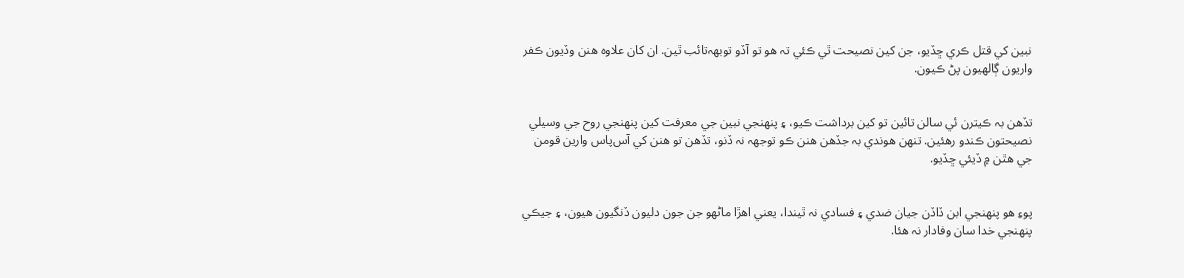نبين کي قتل ڪري ڇڏيو، جن کين نصيحت ٿي ڪئي تہ هو تو آڏو توبهہ‌تائب ٿين. ان کان علاوہ هنن وڏيون ڪفر واريون ڳالهيون پڻ ڪيون.


تڏهن بہ ڪيترن ئي سالن تائين تو کين برداشت ڪيو، ۽ پنهنجي نبين جي معرفت کين پنهنجي روح جي وسيلي نصيحتون ڪندو رهئين. تنهن هوندي بہ جڏهن هنن ڪو توجھہ نہ ڏنو، تڏهن تو هنن کي آس‌پاس وارين قومن جي هٿن ۾ ڏيئي ڇڏيو.


پوءِ هو پنهنجي ابن ڏاڏن جيان ضدي ۽ فسادي نہ ٿيندا، يعني اهڙا ماڻهو جن جون دليون ڏنگيون هيون، ۽ جيڪي پنهنجي خدا سان وفادار نہ هئا.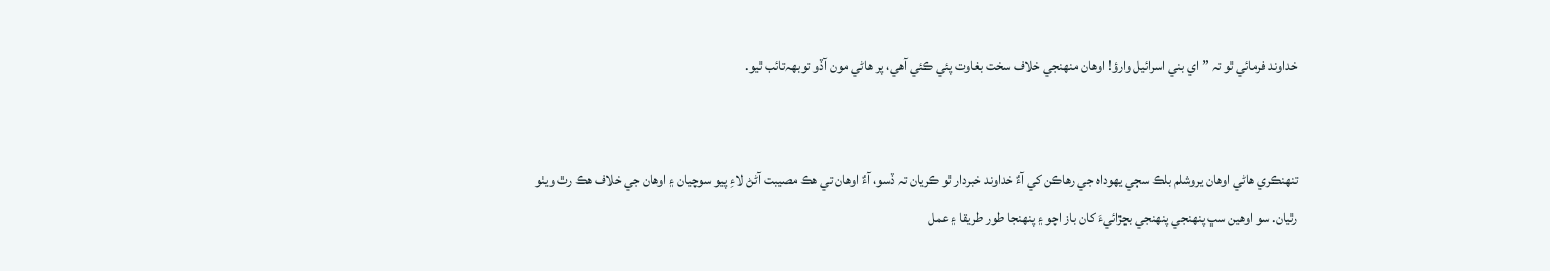خداوند فرمائي ٿو تہ ”اي بني اسرائيل وارؤ! اوهان منهنجي خلاف سخت بغاوت پئي ڪئي آهي، پر هاڻي مون آڏو توبهہ‌تائب ٿيو.


تنهنڪري هاڻي اوهان يروشلم بلڪ سڄي يهوداہ جي رهاڪن کي آءٌ خداوند خبردار ٿو ڪريان تہ ڏسو، آءٌ اوهان تي هڪ مصيبت آڻڻ لاءِ پيو سوچيان ۽ اوهان جي خلاف هڪ رٿ ويٺو رٿيان. سو اوهين سڀ پنهنجي پنهنجي بڇڙائيءَ کان باز اچو ۽ پنهنجا طور طريقا ۽ عمل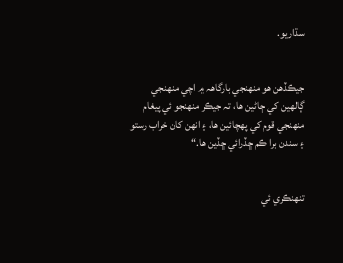سڌاريو.


جيڪڏهن هو منهنجي بارگاهہ ۾ اچي منهنجي ڳالهين کي ڄاڻين ها، تہ جيڪر منهنجو ئي پيغام منهنجي قوم کي پهچائين ها، ۽ انهن کان خراب رستو ۽ سندن برا ڪم ڇڏرائي ڇڏين ها.“


تنهنڪري ئي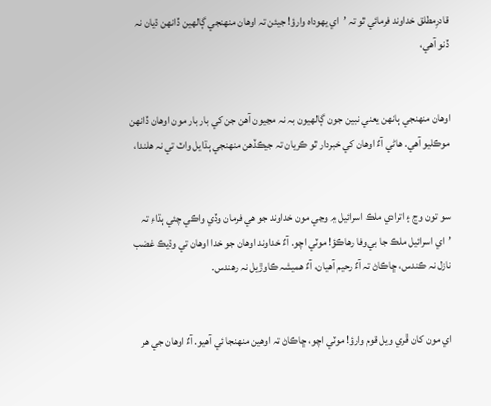قادرِمطلق خداوند فرمائي ٿو تہ ’اي يهوداہ وارؤ! جيئن تہ اوهان منهنجي ڳالهين ڏانهن ڌيان نہ ڏنو آهي،


اوهان منهنجي ٻانهن يعني نبين جون ڳالهيون بہ نہ مڃيون آهن جن کي بار بار مون اوهان ڏانهن موڪليو آهي. هاڻي آءٌ اوهان کي خبردار ٿو ڪريان تہ جيڪڏهن منهنجي ٻڌايل واٽ تي نہ هلندا،


سو تون وڃ ۽ اترادي ملڪ اسرائيل ۾ وڃي مون خداوند جو هي فرمان وڏي واڪي چئي ٻڌاءِ تہ ’اي اسرائيل ملڪ جا بي‌وفا رهاڪؤ! موٽي اچو. آءٌ خداوند اوهان جو خدا اوهان تي وڌيڪ غضب نازل نہ ڪندس، ڇاڪاڻ تہ آءٌ رحيم آهيان، آءٌ هميشہ ڪاوڙيل نہ رهندس.


اي مون کان ڦري ويل قوم وارؤ! موٽي اچو، ڇاڪاڻ تہ اوهين منهنجا ئي آهيو. آءٌ اوهان جي هر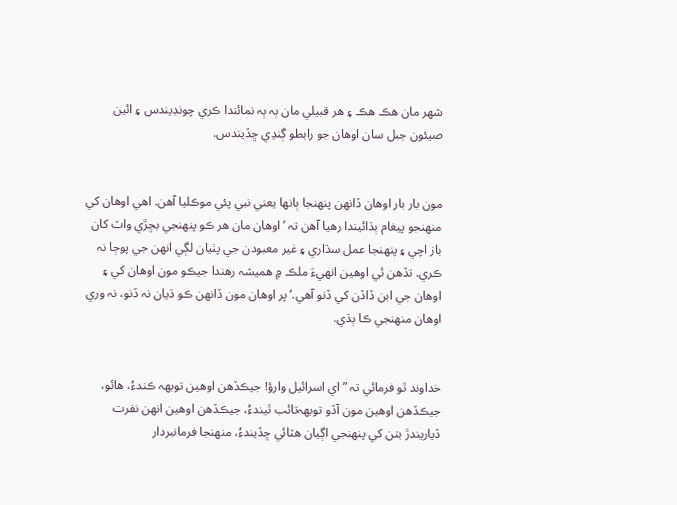شهر مان هڪ هڪ ۽ هر قبيلي مان ٻہ ٻہ نمائندا ڪري چونڊيندس ۽ ائين صيئون جبل سان اوهان جو رابطو ڳنڍي ڇڏيندس.


مون بار بار اوهان ڏانهن پنهنجا ٻانها يعني نبي پئي موڪليا آهن. اهي اوهان کي منهنجو پيغام ٻڌائيندا رهيا آهن تہ ’اوهان مان هر ڪو پنهنجي بڇڙي واٽ کان باز اچي ۽ پنهنجا عمل سڌاري ۽ غير معبودن جي پٺيان لڳي انهن جي پوڄا نہ ڪري. تڏهن ئي اوهين انهيءَ ملڪ ۾ هميشہ رهندا جيڪو مون اوهان کي ۽ اوهان جي ابن ڏاڏن کي ڏنو آهي.‘ پر اوهان مون ڏانهن ڪو ڌيان نہ ڏنو، نہ وري اوهان منهنجي ڪا ٻڌي.


خداوند ٿو فرمائي تہ ”اي اسرائيل وارؤ! جيڪڏهن اوهين توبهہ ڪندءُ، هائو، جيڪڏهن اوهين مون آڏو توبهہ‌تائب ٿيندءُ، جيڪڏهن اوهين انهن نفرت ڏياريندڙ بتن کي پنهنجي اڳيان هٽائي ڇڏيندءُ، منهنجا فرمانبردار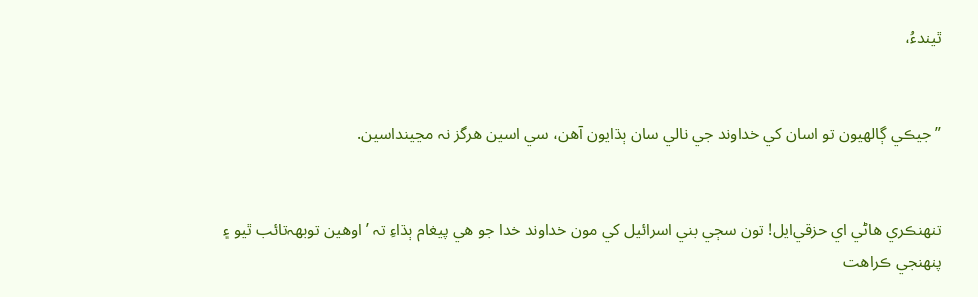ٿيندءُ،


”جيڪي ڳالهيون تو اسان کي خداوند جي نالي سان ٻڌايون آهن، سي اسين هرگز نہ مڃينداسين.


تنهنڪري هاڻي اي حزقي‌ايل! تون سڄي بني اسرائيل کي مون خداوند خدا جو هي پيغام ٻڌاءِ تہ ’اوهين توبهہ‌تائب ٿيو ۽ پنهنجي ڪراهت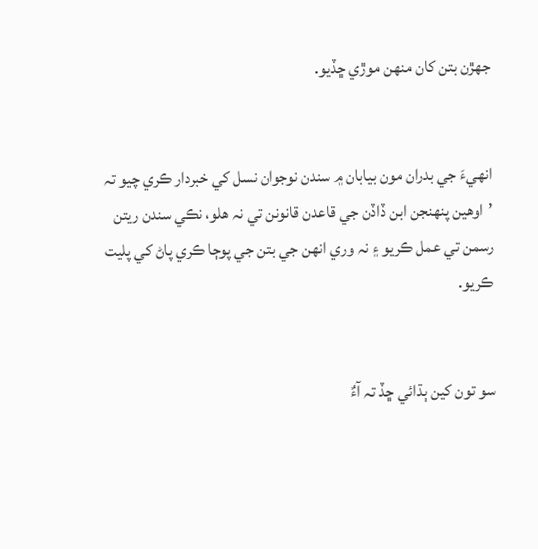جهڙن بتن کان منهن موڙي ڇڏيو.


انهيءَ جي بدران مون بيابان ۾ سندن نوجوان نسل کي خبردار ڪري چيو تہ ’اوهين پنهنجن ابن ڏاڏن جي قاعدن قانونن تي نہ هلو، نڪي سندن ريتن رسمن تي عمل ڪريو ۽ نہ وري انهن جي بتن جي پوڄا ڪري پاڻ کي پليت ڪريو.


سو تون کين ٻڌائي ڇڏ تہ آءٌ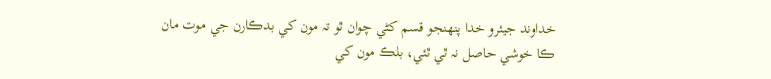خداوند جيئرو خدا پنهنجو قسم کڻي چوان ٿو تہ مون کي بدڪارن جي موت مان ڪا خوشي حاصل نہ ٿي ٿئي، بلڪ مون کي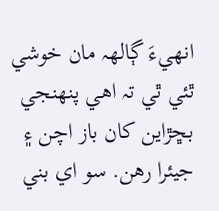انهيءَ ڳالهہ مان خوشي ٿئي ٿي تہ اهي پنهنجي بڇڙاين کان باز اچن ۽ جيئرا رهن. سو اي بني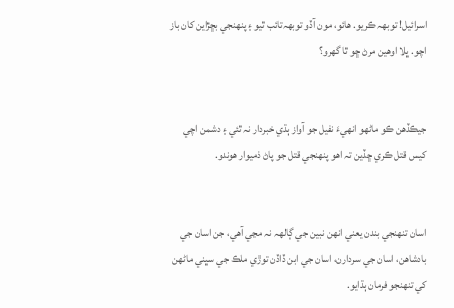اسرائيل! توبهہ ڪريو. هائو، مون آڏو توبهہ‌تائب ٿيو ۽ پنهنجي بڇڙاين کان باز اچو. ڀلا اوهين مرڻ ڇو ٿا گھرو؟


جيڪڏهن ڪو ماڻهو انهيءَ نفيل جو آواز ٻڌي خبردار نہ ٿئي ۽ دشمن اچي کيس قتل ڪري ڇڏين تہ اهو پنهنجي قتل جو پاڻ ذميوار هوندو.


اسان تنهنجي بندن يعني انهن نبين جي ڳالهہ نہ مڃي آهي، جن اسان جي بادشاهن، اسان جي سردارن، اسان جي ابن ڏاڏن توڙي ملڪ جي سڀني ماڻهن کي تنهنجو فرمان ٻڌايو.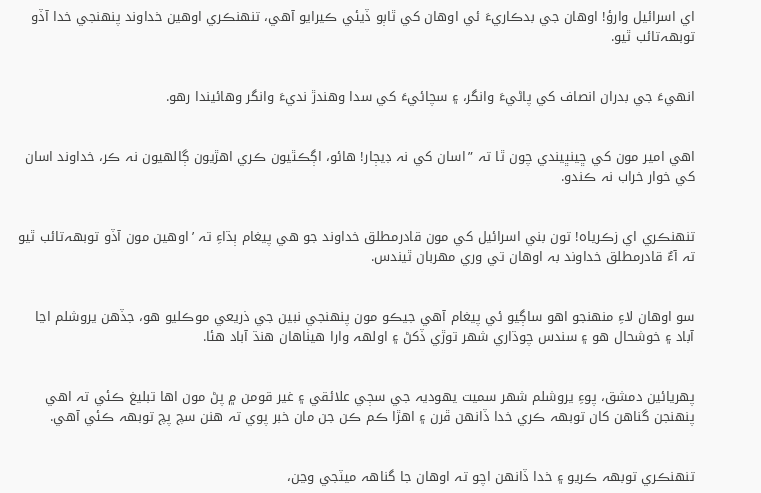اي اسرائيل وارؤ! اوهان جي بدڪاريءَ ئي اوهان کي ٿاٻو ڏيئي ڪيرايو آهي، تنهنڪري اوهين خداوند پنهنجي خدا آڏو توبهہ‌تائب ٿيو.


انهيءَ جي بدران انصاف کي پاڻيءَ وانگر، ۽ سچائيءَ کي سدا وهندڙ نديءَ وانگر وهائيندا رهو.


اهي امير مون کي ڇينڀيندي چون ٿا تہ ”اسان کي نہ ڊيڄار! هائو، اڳڪٿيون ڪري اهڙيون ڳالهيون نہ ڪر، خداوند اسان کي خوار خراب نہ ڪندو.


تنهنڪري اي زڪرياہ! تون بني اسرائيل کي مون قادر‌مطلق خداوند جو هي پيغام ٻڌاءِ تہ ’اوهين مون آڏو توبهہ‌تائب ٿيو تہ آءٌ قادر‌مطلق خداوند بہ اوهان تي وري مهربان ٿيندس.


سو اوهان لاءِ منهنجو اهو ساڳيو ئي پيغام آهي جيڪو مون پنهنجي نبين جي ذريعي موڪليو هو، جڏهن يروشلم اڃا آباد ۽ خوشحال هو ۽ سندس چوڌاري شهر توڙي ڏکڻ ۽ اولهہ وارا هيٺاهان هنڌ آباد هئا.


پهريائين دمشق، پوءِ يروشلم شهر سميت يهوديہ جي سڄي علائقي ۽ غير قومن ۾ پڻ مون اها تبليغ ڪئي تہ اهي پنهنجن گناهن کان توبهہ ڪري خدا ڏانهن ڦرن ۽ اهڙا ڪم ڪن جن مان خبر پوي تہ هنن سچ پچ توبهہ ڪئي آهي.


تنهنڪري توبهہ ڪريو ۽ خدا ڏانهن اچو تہ اوهان جا گناهہ ميٽجي وڃن،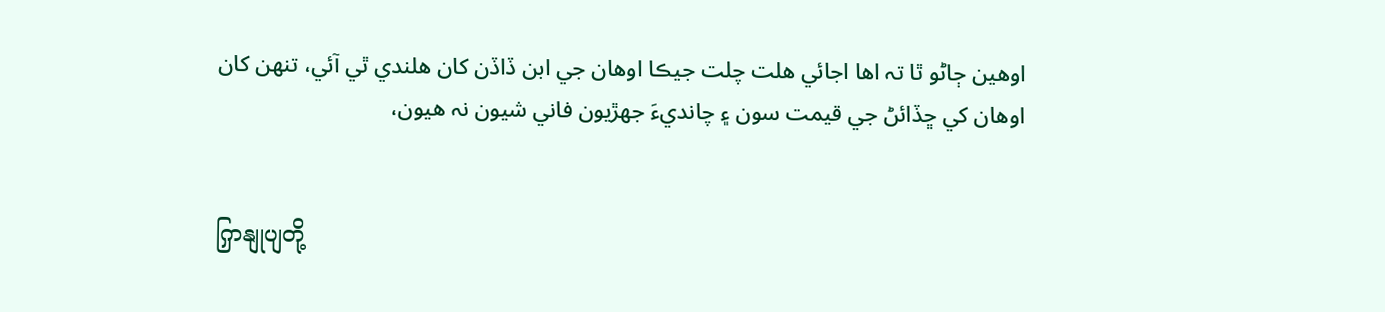اوهين ڄاڻو ٿا تہ اها اجائي هلت چلت جيڪا اوهان جي ابن ڏاڏن کان هلندي ٿي آئي، تنهن کان اوهان کي ڇڏائڻ جي قيمت سون ۽ چانديءَ جهڙيون فاني شيون نہ هيون،


ကြှနျုပျတို့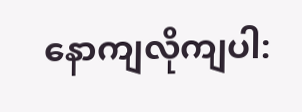နောကျလိုကျပါ: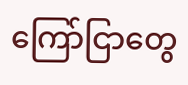ကြော်ငြာတွေ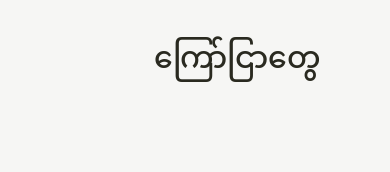ကြော်ငြာတွေ